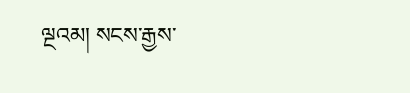ལྔའམ། སངས་རྒྱས་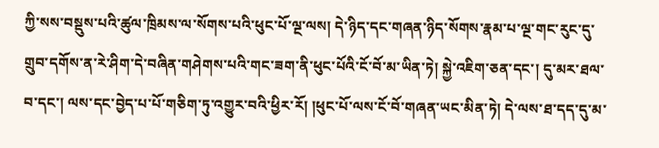ཀྱི་སས་བསྡུས་པའི་ཚུལ་ཁྲིམས་ལ་སོགས་པའི་ཕུང་པོ་ལྔ་ལས། དེ་ཉིད་དང་གཞན་ཉིད་སོགས་རྣམ་པ་ལྔ་གང་རུང་དུ་གྲུབ་དགོས་ན་རེ་ཤིག་དེ་བཞིན་གཤེགས་པའི་གང་ཟག་ནི་ཕུང་པོའི་ངོ་བོ་མ་ཡིན་ཏེ། སྐྱེ་འཇིག་ཅན་དང་། དུ་མར་ཐལ་བ་དང་། ལས་དང་བྱེད་པ་པོ་གཅིག་ཏུ་འགྱུར་བའི་ཕྱིར་རོ། །ཕུང་པོ་ལས་ངོ་བོ་གཞན་ཡང་མིན་ཏེ། དེ་ལས་ཐ་དད་དུ་མ་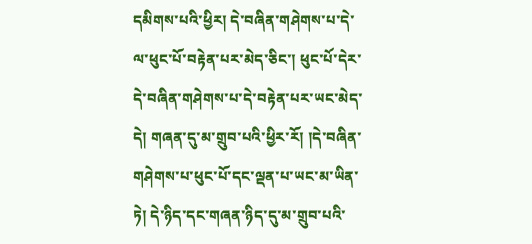དམིགས་པའི་ཕྱིར། དེ་བཞིན་གཤེགས་པ་དེ་ལ་ཕུང་པོ་བརྟེན་པར་མེད་ཅིང་། ཕུང་པོ་དེར་དེ་བཞིན་གཤེགས་པ་དེ་བརྟེན་པར་ཡང་མེད་དེ། གཞན་དུ་མ་གྲུབ་པའི་ཕྱིར་རོ། །དེ་བཞིན་གཤེགས་པ་ཕུང་པོ་དང་ལྡན་པ་ཡང་མ་ཡིན་ཏེ། དེ་ཉིད་དང་གཞན་ཉིད་དུ་མ་གྲུབ་པའི་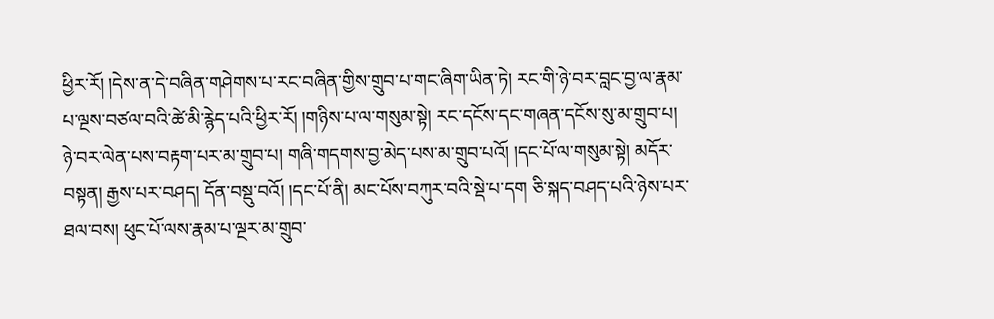ཕྱིར་རོ། །དེས་ན་དེ་བཞིན་གཤེགས་པ་རང་བཞིན་གྱིས་གྲུབ་པ་གང་ཞིག་ཡིན་ཏེ། རང་གི་ཉེ་བར་བླང་བྱ་ལ་རྣམ་པ་ལྔས་བཙལ་བའི་ཚེ་མི་རྙེད་པའི་ཕྱིར་རོ། །གཉིས་པ་ལ་གསུམ་སྟེ། རང་དངོས་དང་གཞན་དངོས་སུ་མ་གྲུབ་པ། ཉེ་བར་ལེན་པས་བརྟག་པར་མ་གྲུབ་པ། གཞི་གདགས་བྱ་མེད་པས་མ་གྲུབ་པའོ། །དང་པོ་ལ་གསུམ་སྟེ། མདོར་བསྟན། རྒྱས་པར་བཤད། དོན་བསྡུ་བའོ། །དང་པོ་ནི། མང་པོས་བཀུར་བའི་སྡེ་པ་དག ཅི་སྐད་བཤད་པའི་ཉེས་པར་ཐལ་བས། ཕུང་པོ་ལས་རྣམ་པ་ལྔར་མ་གྲུབ་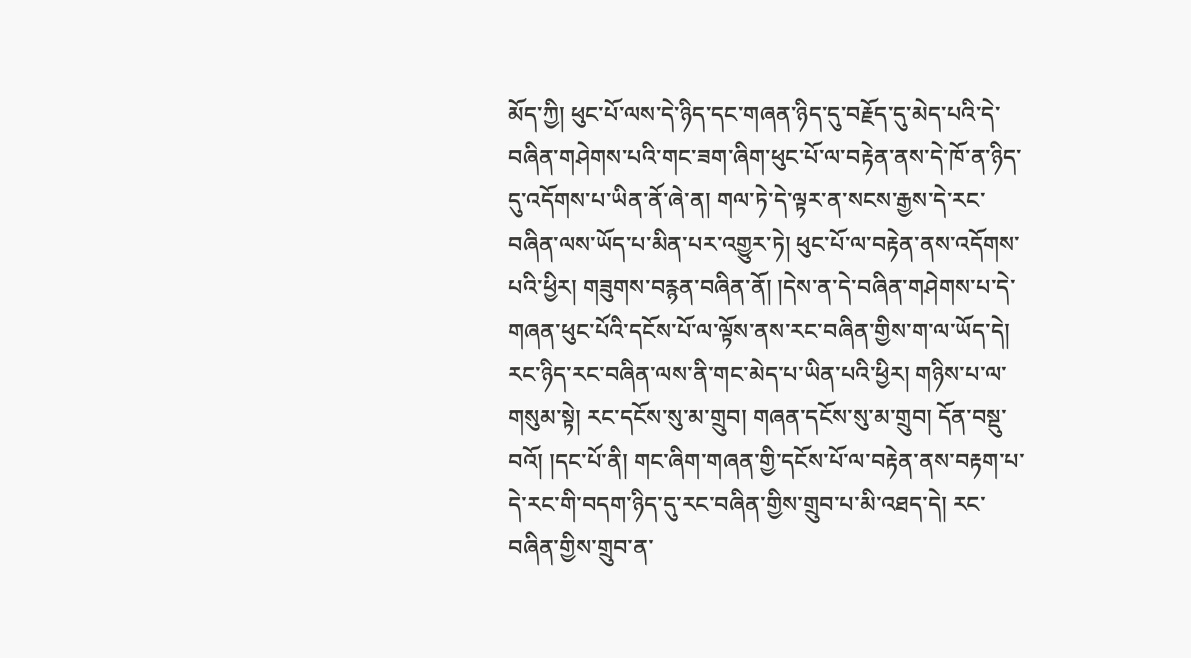མོད་ཀྱི། ཕུང་པོ་ལས་དེ་ཉིད་དང་གཞན་ཉིད་དུ་བརྗོད་དུ་མེད་པའི་དེ་བཞིན་གཤེགས་པའི་གང་ཟག་ཞིག་ཕུང་པོ་ལ་བརྟེན་ནས་དེ་ཁོ་ན་ཉིད་དུ་འདོགས་པ་ཡིན་ནོ་ཞེ་ན། གལ་ཏེ་དེ་ལྟར་ན་སངས་རྒྱས་དེ་རང་བཞིན་ལས་ཡོད་པ་མིན་པར་འགྱུར་ཏེ། ཕུང་པོ་ལ་བརྟེན་ནས་འདོགས་པའི་ཕྱིར། གཟུགས་བརྙན་བཞིན་ནོ། །དེས་ན་དེ་བཞིན་གཤེགས་པ་དེ་གཞན་ཕུང་པོའི་དངོས་པོ་ལ་ལྟོས་ནས་རང་བཞིན་གྱིས་ག་ལ་ཡོད་དེ། རང་ཉིད་རང་བཞིན་ལས་ནི་གང་མེད་པ་ཡིན་པའི་ཕྱིར། གཉིས་པ་ལ་གསུམ་སྟེ། རང་དངོས་སུ་མ་གྲུབ། གཞན་དངོས་སུ་མ་གྲུབ། དོན་བསྡུ་བའོ། །དང་པོ་ནི། གང་ཞིག་གཞན་གྱི་དངོས་པོ་ལ་བརྟེན་ནས་བརྟག་པ་དེ་རང་གི་བདག་ཉིད་དུ་རང་བཞིན་གྱིས་གྲུབ་པ་མི་འཐད་དེ། རང་བཞིན་གྱིས་གྲུབ་ན་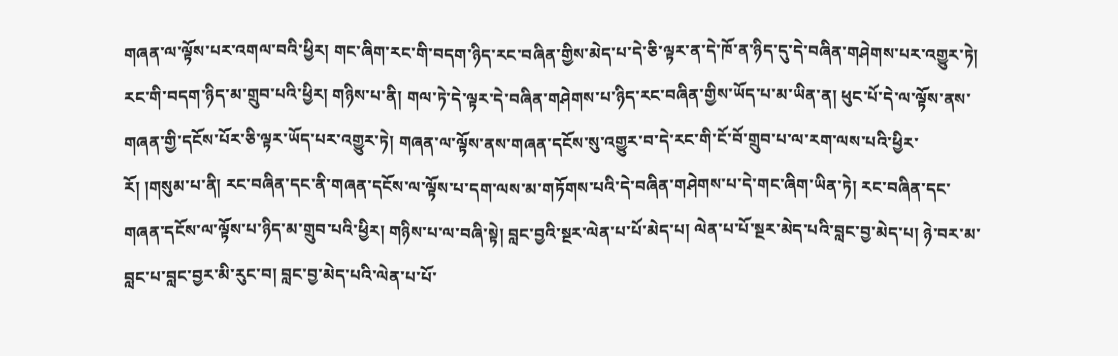གཞན་ལ་ལྟོས་པར་འགལ་བའི་ཕྱིར། གང་ཞིག་རང་གི་བདག་ཉིད་རང་བཞིན་གྱིས་མེད་པ་དེ་ཅི་ལྟར་ན་དེ་ཁོ་ན་ཉིད་དུ་དེ་བཞིན་གཤེགས་པར་འགྱུར་ཏེ། རང་གི་བདག་ཉིད་མ་གྲུབ་པའི་ཕྱིར། གཉིས་པ་ནི། གལ་ཏེ་དེ་ལྟར་དེ་བཞིན་གཤེགས་པ་ཉིད་རང་བཞིན་གྱིས་ཡོད་པ་མ་ཡིན་ན། ཕུང་པོ་དེ་ལ་ལྟོས་ནས་གཞན་གྱི་དངོས་པོར་ཅི་ལྟར་ཡོད་པར་འགྱུར་ཏེ། གཞན་ལ་ལྟོས་ནས་གཞན་དངོས་སུ་འགྱུར་བ་དེ་རང་གི་ངོ་བོ་གྲུབ་པ་ལ་རག་ལས་པའི་ཕྱིར་རོ། །གསུམ་པ་ནི། རང་བཞིན་དང་ནི་གཞན་དངོས་ལ་ལྟོས་པ་དག་ལས་མ་གཏོགས་པའི་དེ་བཞིན་གཤེགས་པ་དེ་གང་ཞིག་ཡིན་ཏེ། རང་བཞིན་དང་གཞན་དངོས་ལ་ལྟོས་པ་ཉིད་མ་གྲུབ་པའི་ཕྱིར། གཉིས་པ་ལ་བཞི་སྟེ། བླང་བྱའི་སྔར་ལེན་པ་པོ་མེད་པ། ལེན་པ་པོ་སྔར་མེད་པའི་བླང་བྱ་མེད་པ། ཉེ་བར་མ་བླང་པ་བླང་བྱར་མི་རུང་བ། བླང་བྱ་མེད་པའི་ལེན་པ་པོ་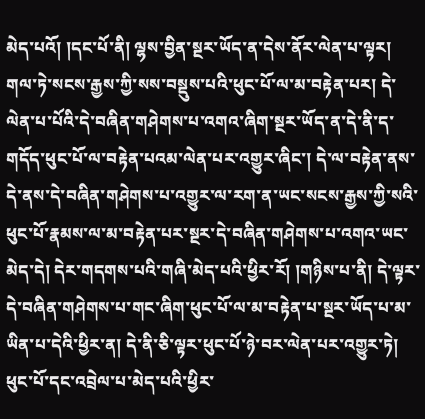མེད་པའོ། །དང་པོ་ནི། ལྷས་བྱིན་སྔར་ཡོད་ན་དེས་ནོར་ལེན་པ་ལྟར། གལ་ཏེ་སངས་རྒྱས་ཀྱི་སས་བསྡུས་པའི་ཕུང་པོ་ལ་མ་བརྟེན་པར། དེ་ལེན་པ་པོའི་དེ་བཞིན་གཤེགས་པ་འགའ་ཞིག་སྔར་ཡོད་ན་དེ་ནི་ད་གདོད་ཕུང་པོ་ལ་བརྟེན་པའམ་ལེན་པར་འགྱུར་ཞིང་། དེ་ལ་བརྟེན་ནས་དེ་ནས་དེ་བཞིན་གཤེགས་པ་འགྱུར་ལ་རག་ན་ཡང་སངས་རྒྱས་ཀྱི་སའི་ཕུང་པོ་རྣམས་ལ་མ་བརྟེན་པར་སྔར་དེ་བཞིན་གཤེགས་པ་འགའ་ཡང་མེད་དེ། དེར་གདགས་པའི་གཞི་མེད་པའི་ཕྱིར་རོ། །གཉིས་པ་ནི། དེ་ལྟར་དེ་བཞིན་གཤེགས་པ་གང་ཞིག་ཕུང་པོ་ལ་མ་བརྟེན་པ་སྔར་ཡོད་པ་མ་ཡིན་པ་དེའི་ཕྱིར་ན། དེ་ནི་ཅི་ལྟར་ཕུང་པོ་ཉེ་བར་ལེན་པར་འགྱུར་ཏེ། ཕུང་པོ་དང་འབྲེལ་པ་མེད་པའི་ཕྱིར་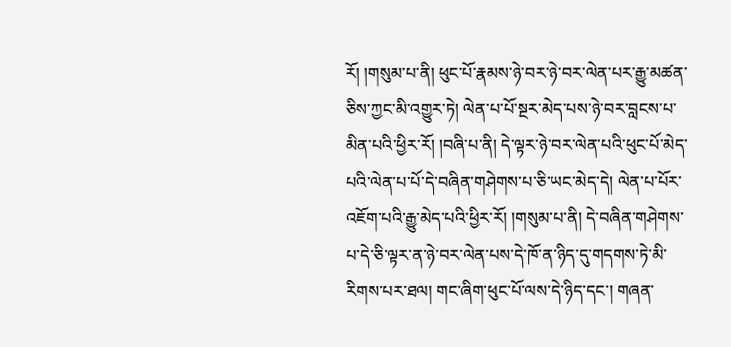རོ། །གསུམ་པ་ནི། ཕུང་པོ་རྣམས་ཉེ་བར་ཉེ་བར་ལེན་པར་རྒྱུ་མཚན་ཅིས་ཀྱང་མི་འགྱུར་ཏེ། ལེན་པ་པོ་སྔར་མེད་པས་ཉེ་བར་བླངས་པ་མིན་པའི་ཕྱིར་རོ། །བཞི་པ་ནི། དེ་ལྟར་ཉེ་བར་ལེན་པའི་ཕུང་པོ་མེད་པའི་ལེན་པ་པོ་དེ་བཞིན་གཤེགས་པ་ཅི་ཡང་མེད་དེ། ལེན་པ་པོར་འཇོག་པའི་རྒྱུ་མེད་པའི་ཕྱིར་རོ། །གསུམ་པ་ནི། དེ་བཞིན་གཤེགས་པ་དེ་ཅི་ལྟར་ན་ཉེ་བར་ལེན་པས་དེ་ཁོ་ན་ཉིད་དུ་གདགས་ཏེ་མི་རིགས་པར་ཐལ། གང་ཞིག་ཕུང་པོ་ལས་དེ་ཉིད་དང་། གཞན་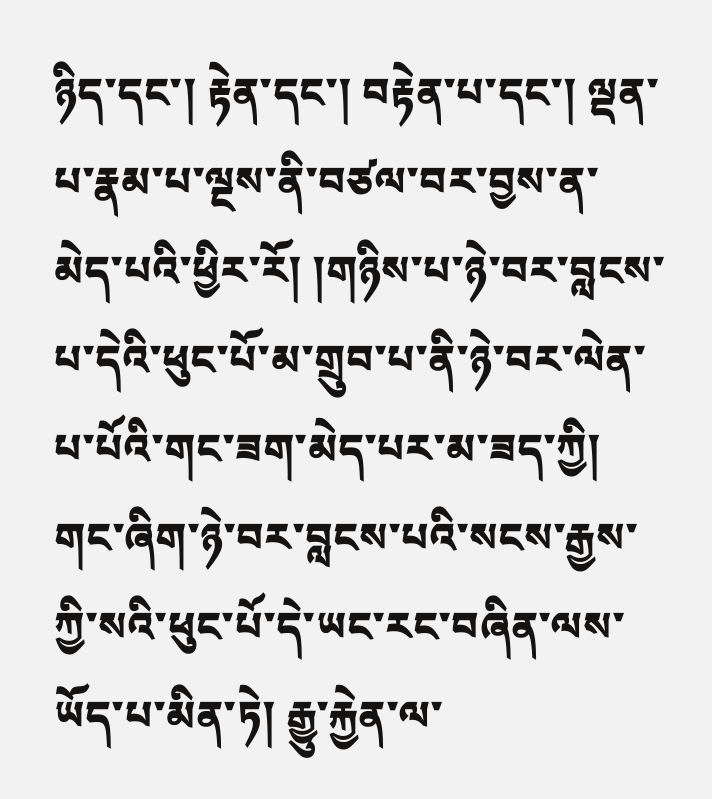ཉིད་དང་། རྟེན་དང་། བརྟེན་པ་དང་། ལྡན་པ་རྣམ་པ་ལྔས་ནི་བཙལ་བར་བྱས་ན་མེད་པའི་ཕྱིར་རོ། །གཉིས་པ་ཉེ་བར་བླངས་པ་དེའི་ཕུང་པོ་མ་གྲུབ་པ་ནི་ཉེ་བར་ལེན་པ་པོའི་གང་ཟག་མེད་པར་མ་ཟད་ཀྱི། གང་ཞིག་ཉེ་བར་བླངས་པའི་སངས་རྒྱས་ཀྱི་སའི་ཕུང་པོ་དེ་ཡང་རང་བཞིན་ལས་ཡོད་པ་མིན་ཏེ། རྒྱུ་རྐྱེན་ལ་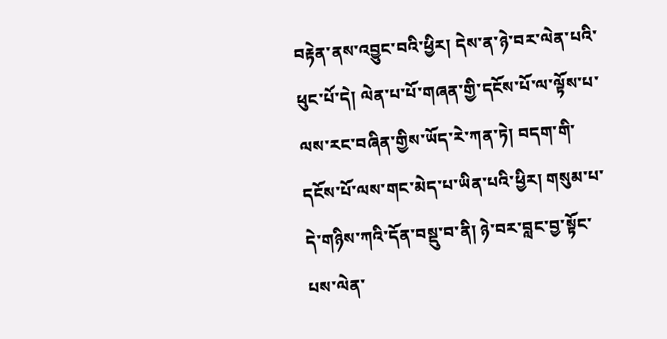བརྟེན་ནས་འབྱུང་བའི་ཕྱིར། དེས་ན་ཉེ་བར་ལེན་པའི་ཕུང་པོ་དེ། ལེན་པ་པོ་གཞན་གྱི་དངོས་པོ་ལ་ལྟོས་པ་ལས་རང་བཞིན་གྱིས་ཡོད་རེ་ཀན་ཏེ། བདག་གི་དངོས་པོ་ལས་གང་མེད་པ་ཡིན་པའི་ཕྱིར། གསུམ་པ་དེ་གཉིས་ཀའི་དོན་བསྡུ་བ་ནི། ཉེ་བར་བླང་བྱ་སྟོང་པས་ལེན་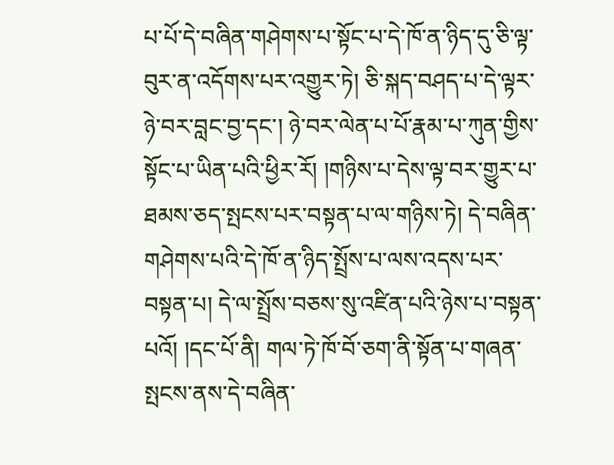པ་པོ་དེ་བཞིན་གཤེགས་པ་སྟོང་པ་དེ་ཁོ་ན་ཉིད་དུ་ཅི་ལྟ་བུར་ན་འདོགས་པར་འགྱུར་ཏེ། ཅི་སྐད་བཤད་པ་དེ་ལྟར་ཉེ་བར་བླང་བྱ་དང་། ཉེ་བར་ལེན་པ་པོ་རྣམ་པ་ཀུན་གྱིས་སྟོང་པ་ཡིན་པའི་ཕྱིར་རོ། །གཉིས་པ་དེས་ལྟ་བར་གྱུར་པ་ཐམས་ཅད་སྤངས་པར་བསྟན་པ་ལ་གཉིས་ཏེ། དེ་བཞིན་གཤེགས་པའི་དེ་ཁོ་ན་ཉིད་སྤྲོས་པ་ལས་འདས་པར་བསྟན་པ། དེ་ལ་སྤྲོས་བཅས་སུ་འཛིན་པའི་ཉེས་པ་བསྟན་པའོ། །དང་པོ་ནི། གལ་ཏེ་ཁོ་བོ་ཅག་ནི་སྟོན་པ་གཞན་སྤངས་ནས་དེ་བཞིན་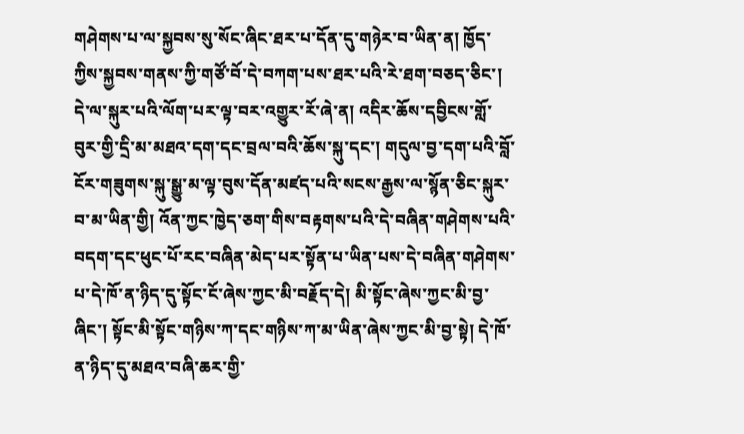གཤེགས་པ་ལ་སྐྱབས་སུ་སོང་ཞིང་ཐར་པ་དོན་དུ་གཉེར་བ་ཡིན་ན། ཁྱོད་ཀྱིས་སྐྱབས་གནས་ཀྱི་གཙོ་བོ་དེ་བཀག་པས་ཐར་པའི་རེ་ཐག་བཅད་ཅིང་། དེ་ལ་སྐུར་པའི་ལོག་པར་ལྟ་བར་འགྱུར་རོ་ཞེ་ན། འདིར་ཆོས་དབྱིངས་གློ་བུར་གྱི་དྲི་མ་མཐའ་དག་དང་བྲལ་བའི་ཆོས་སྐུ་དང་། གདུལ་བྱ་དག་པའི་བློ་ངོར་གཟུགས་སྐུ་སྒྱུ་མ་ལྟ་བུས་དོན་མཛད་པའི་སངས་རྒྱས་ལ་སྙོན་ཅིང་སྐུར་བ་མ་ཡིན་གྱི། འོན་ཀྱང་ཁྱེད་ཅག་གིས་བརྟགས་པའི་དེ་བཞིན་གཤེགས་པའི་བདག་དང་ཕུང་པོ་རང་བཞིན་མེད་པར་སྟོན་པ་ཡིན་པས་དེ་བཞིན་གཤེགས་པ་དེ་ཁོ་ན་ཉིད་དུ་སྟོང་ངོ་ཞེས་ཀྱང་མི་བརྗོད་དེ། མི་སྟོང་ཞེས་ཀྱང་མི་བྱ་ཞིང་། སྟོང་མི་སྟོང་གཉིས་ཀ་དང་གཉིས་ཀ་མ་ཡིན་ཞེས་ཀྱང་མི་བྱ་སྟེ། དེ་ཁོ་ན་ཉིད་དུ་མཐའ་བཞི་ཆར་གྱི་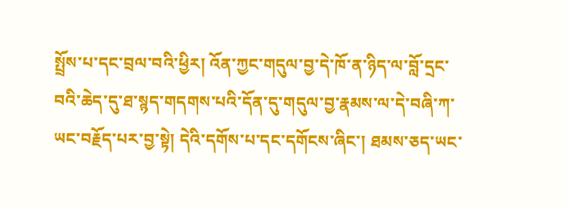སྤྲོས་པ་དང་བྲལ་བའི་ཕྱིར། འོན་ཀྱང་གདུལ་བྱ་དེ་ཁོ་ན་ཉིད་ལ་བློ་དྲང་བའི་ཆེད་དུ་ཐ་སྙད་གདགས་པའི་དོན་དུ་གདུལ་བྱ་རྣམས་ལ་དེ་བཞི་ཀ་ཡང་བརྗོད་པར་བྱ་སྟེ། དེའི་དགོས་པ་དང་དགོངས་ཞིང་། ཐམས་ཅད་ཡང་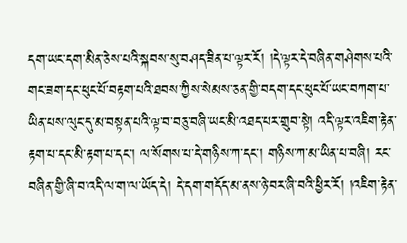དག་ཡང་དག་མིན་ཅེས་པའི་སྐབས་སུ་བཤད་ཟིན་པ་ལྟར་རོ། །དེ་ལྟར་དེ་བཞིན་གཤེགས་པའི་གང་ཟག་དང་ཕུང་པོ་བརྟག་པའི་ཐབས་ཀྱིས་སེམས་ཅན་གྱི་བདག་དང་ཕུང་པོ་ཡང་བཀག་པ་ཡིན་པས་ལུང་དུ་མ་བསྟན་པའི་ལྟ་བ་བཅུ་བཞི་ཡང་མི་འཐད་པར་གྲུབ་སྟེ། འདི་ལྟར་འཇིག་རྟེན་རྟག་པ་དང་མི་རྟག་པ་དང་། ལ་སོགས་པ་དེ་གཉིས་ཀ་དང་། གཉིས་ཀ་མ་ཡིན་པ་བཞི། རང་བཞིན་གྱི་ཞི་བ་འདི་ལ་ག་ལ་ཡོད་དེ། དེ་དག་གདོད་མ་ནས་ཉེ་བར་ཞི་བའི་ཕྱིར་རོ། །འཇིག་རྟེན་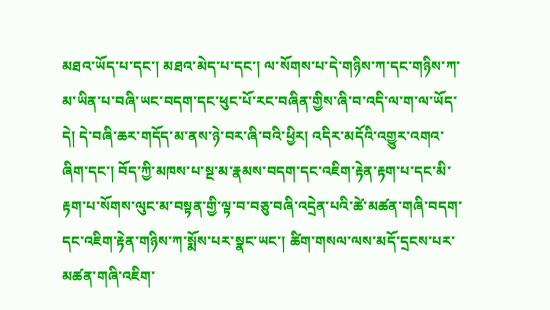མཐའ་ཡོད་པ་དང་། མཐའ་མེད་པ་དང་། ལ་སོགས་པ་དེ་གཉིས་ཀ་དང་གཉིས་ཀ་མ་ཡིན་པ་བཞི་ཡང་བདག་དང་ཕུང་པོ་རང་བཞིན་གྱིས་ཞི་བ་འདི་ལ་ག་ལ་ཡོད་དེ། དེ་བཞི་ཆར་གདོད་མ་ནས་ཉེ་བར་ཞི་བའི་ཕྱིར། འདིར་མདོའི་འགྱུར་འགའ་ཞིག་དང་། བོད་ཀྱི་མཁས་པ་སྔ་མ་རྣམས་བདག་དང་འཇིག་རྟེན་རྟག་པ་དང་མི་རྟག་པ་སོགས་ལུང་མ་བསྟན་གྱི་ལྟ་བ་བཅུ་བཞི་འདྲེན་པའི་ཚེ་མཚན་གཞི་བདག་དང་འཇིག་རྟེན་གཉིས་ཀ་སྨོས་པར་སྣང་ཡང་། ཚིག་གསལ་ལས་མདོ་དྲངས་པར་མཚན་གཞི་འཇིག་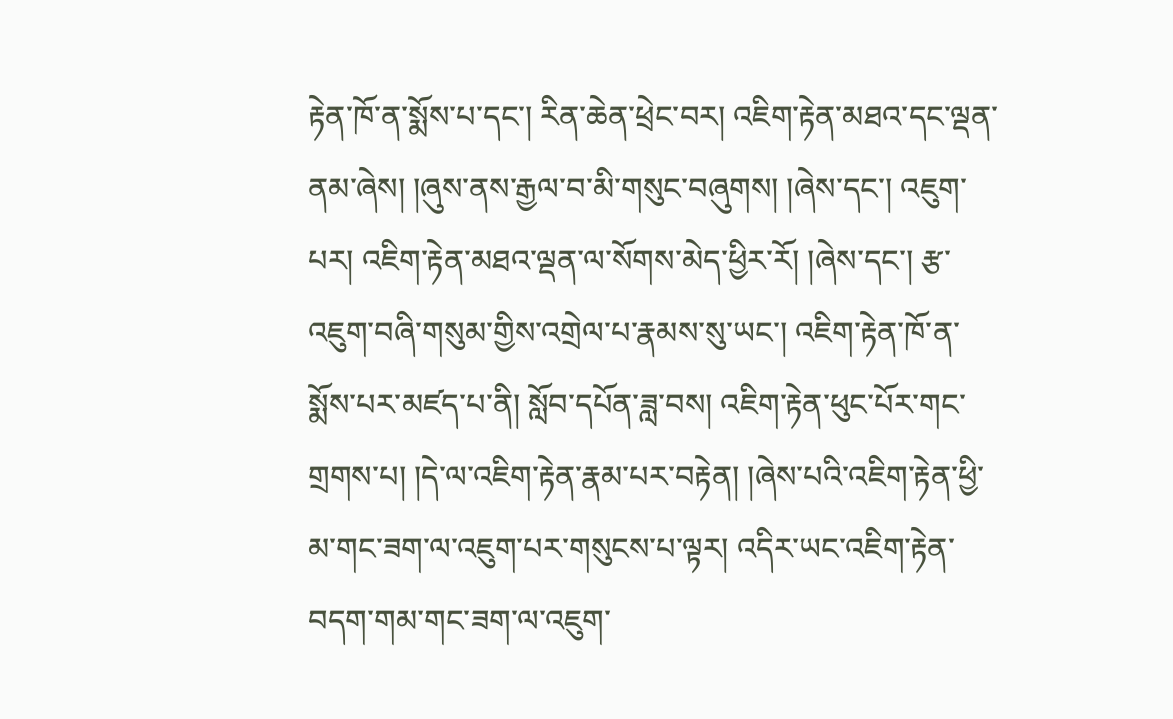རྟེན་ཁོ་ན་སྨོས་པ་དང་། རིན་ཆེན་ཕྲེང་བར། འཇིག་རྟེན་མཐའ་དང་ལྡན་ནམ་ཞེས། །ཞུས་ནས་རྒྱལ་བ་མི་གསུང་བཞུགས། །ཞེས་དང་། འཇུག་པར། འཇིག་རྟེན་མཐའ་ལྡན་ལ་སོགས་མེད་ཕྱིར་རོ། །ཞེས་དང་། རྩ་འཇུག་བཞི་གསུམ་གྱིས་འགྲེལ་པ་རྣམས་སུ་ཡང་། འཇིག་རྟེན་ཁོ་ན་སྨོས་པར་མཛད་པ་ནི། སློབ་དཔོན་ཟླ་བས། འཇིག་རྟེན་ཕུང་པོར་གང་གྲགས་པ། །དེ་ལ་འཇིག་རྟེན་རྣམ་པར་བརྟེན། །ཞེས་པའི་འཇིག་རྟེན་ཕྱི་མ་གང་ཟག་ལ་འཇུག་པར་གསུངས་པ་ལྟར། འདིར་ཡང་འཇིག་རྟེན་བདག་གམ་གང་ཟག་ལ་འཇུག་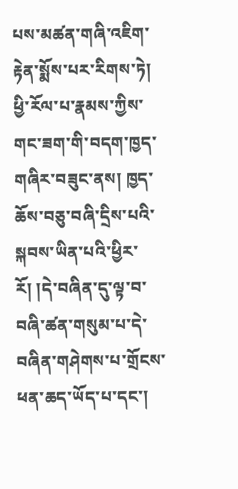པས་མཚན་གཞི་འཇིག་རྟེན་སྨོས་པར་རིགས་ཏེ། ཕྱི་རོལ་པ་རྣམས་ཀྱིས་གང་ཟག་གི་བདག་ཁྱད་གཞིར་བཟུང་ནས། ཁྱད་ཆོས་བཅུ་བཞི་དྲིས་པའི་སྐབས་ཡིན་པའི་ཕྱིར་རོ། །དེ་བཞིན་དུ་ལྟ་བ་བཞི་ཚན་གསུམ་པ་དེ་བཞིན་གཤེགས་པ་གྲོངས་ཕན་ཆད་ཡོད་པ་དང་།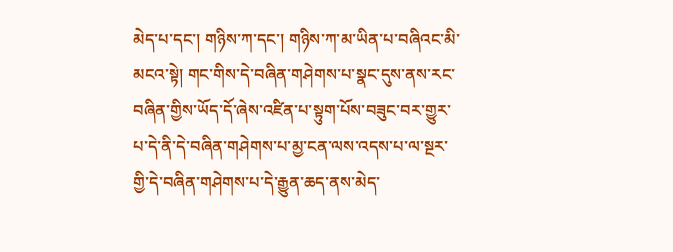མེད་པ་དང་། གཉིས་ཀ་དང་། གཉིས་ཀ་མ་ཡིན་པ་བཞིའང་མི་མངའ་སྟེ། གང་གིས་དེ་བཞིན་གཤེགས་པ་སྣང་དུས་ནས་རང་བཞིན་གྱིས་ཡོད་དོ་ཞེས་འཛིན་པ་སྟུག་པོས་བཟུང་བར་གྱུར་པ་དེ་ནི་དེ་བཞིན་གཤེགས་པ་མྱ་ངན་ལས་འདས་པ་ལ་སྔར་གྱི་དེ་བཞིན་གཤེགས་པ་དེ་རྒྱུན་ཆད་ནས་མེད་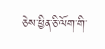ཅེས་ཕྱིན་ཅི་ལོག་གི་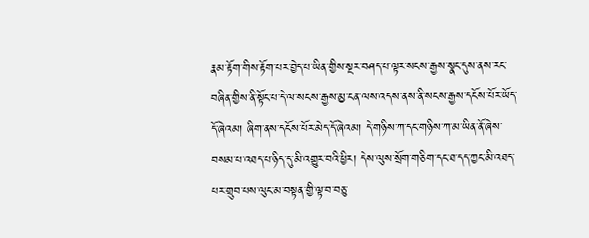རྣམ་རྟོག་གིས་རྟོག་པར་བྱེད་པ་ཡིན་གྱིས་སྔར་བཤད་པ་ལྟར་སངས་རྒྱས་སྣང་དུས་ནས་རང་བཞིན་གྱིས་ནི་སྟོང་པ་དེ་ལ་སངས་རྒྱས་མྱ་ངན་ལས་འདས་ནས་ནི་སངས་རྒྱས་དངོས་པོར་ཡོད་དོ་ཞེའམ། ཞིག་ནས་དངོས་པོར་མེད་དོ་ཞེའམ། དེ་གཉིས་ཀ་དང་གཉིས་ཀ་མ་ཡིན་ནོ་ཞེས་བསམ་པ་འཐད་པ་ཉིད་དུ་མི་འགྱུར་བའི་ཕྱིར། དེས་ལུས་སྲོག་གཅིག་དང་ཐ་དད་ཀྱང་མི་འཐད་པར་གྲུབ་པས་ལུང་མ་བསྟན་གྱི་ལྟ་བ་བཅུ་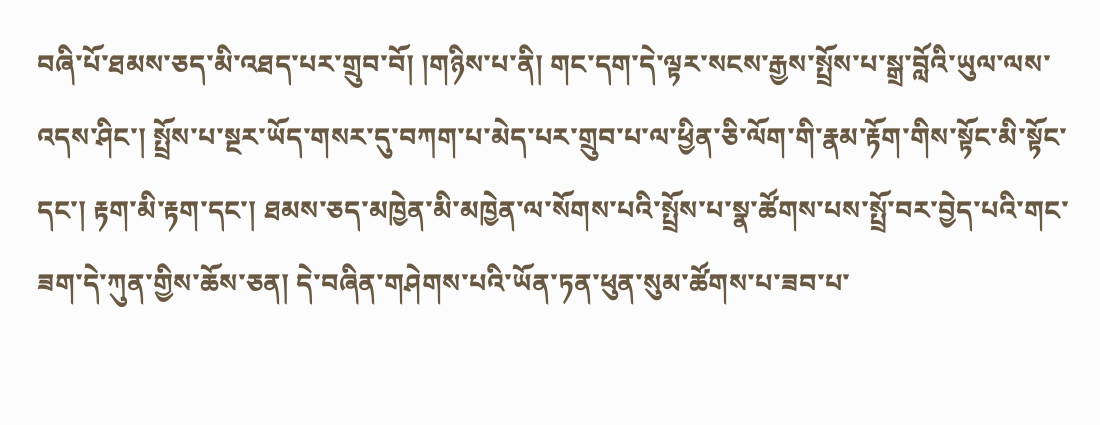བཞི་པོ་ཐམས་ཅད་མི་འཐད་པར་གྲུབ་བོ། །གཉིས་པ་ནི། གང་དག་དེ་ལྟར་སངས་རྒྱས་སྤྲོས་པ་སྒྲ་བློའི་ཡུལ་ལས་འདས་ཤིང་། སྤྲོས་པ་སྔར་ཡོད་གསར་དུ་བཀག་པ་མེད་པར་གྲུབ་པ་ལ་ཕྱིན་ཅི་ལོག་གི་རྣམ་རྟོག་གིས་སྟོང་མི་སྟོང་དང་། རྟག་མི་རྟག་དང་། ཐམས་ཅད་མཁྱེན་མི་མཁྱེན་ལ་སོགས་པའི་སྤྲོས་པ་སྣ་ཚོགས་པས་སྤྲོ་བར་བྱེད་པའི་གང་ཟག་དེ་ཀུན་གྱིས་ཆོས་ཅན། དེ་བཞིན་གཤེགས་པའི་ཡོན་ཏན་ཕུན་སུམ་ཚོགས་པ་ཟབ་པ་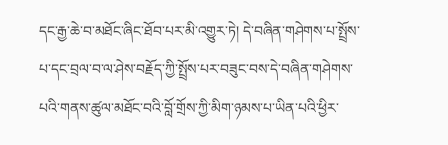དང་རྒྱ་ཆེ་བ་མཐོང་ཞིང་ཐོབ་པར་མི་འགྱུར་ཏེ། དེ་བཞིན་གཤེགས་པ་སྤྲོས་པ་དང་བྲལ་བ་ལ་ཤེས་བརྗོད་ཀྱི་སྤྲོས་པར་བཟུང་བས་དེ་བཞིན་གཤེགས་པའི་གནས་ཚུལ་མཐོང་བའི་བློ་གྲོས་ཀྱི་མིག་ཉམས་པ་ཡིན་པའི་ཕྱིར་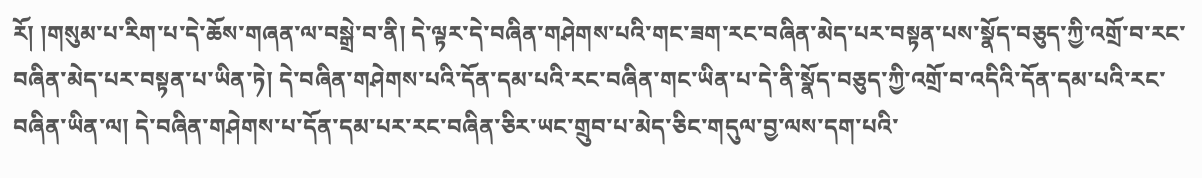རོ། །གསུམ་པ་རིག་པ་དེ་ཆོས་གཞན་ལ་བསྒྲེ་བ་ནི། དེ་ལྟར་དེ་བཞིན་གཤེགས་པའི་གང་ཟག་རང་བཞིན་མེད་པར་བསྟན་པས་སྣོད་བཅུད་ཀྱི་འགྲོ་བ་རང་བཞིན་མེད་པར་བསྟན་པ་ཡིན་ཏེ། དེ་བཞིན་གཤེགས་པའི་དོན་དམ་པའི་རང་བཞིན་གང་ཡིན་པ་དེ་ནི་སྣོད་བཅུད་ཀྱི་འགྲོ་བ་འདིའི་དོན་དམ་པའི་རང་བཞིན་ཡིན་ལ། དེ་བཞིན་གཤེགས་པ་དོན་དམ་པར་རང་བཞིན་ཅིར་ཡང་གྲུབ་པ་མེད་ཅིང་གདུལ་བྱ་ལས་དག་པའི་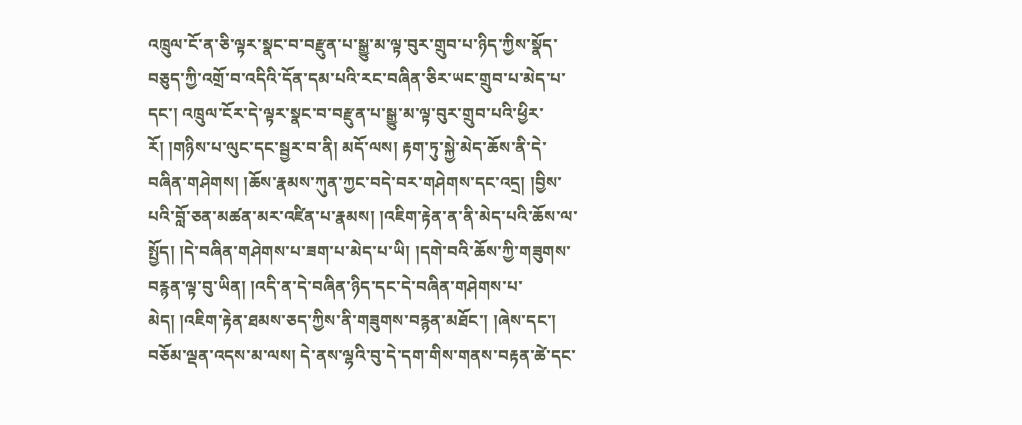འཁྲུལ་ངོ་ན་ཅི་ལྟར་སྣང་བ་བརྫུན་པ་སྒྱུ་མ་ལྟ་བུར་གྲུབ་པ་ཉིད་ཀྱིས་སྣོད་བཅུད་ཀྱི་འགྲོ་བ་འདིའི་དོན་དམ་པའི་རང་བཞིན་ཅིར་ཡང་གྲུབ་པ་མེད་པ་དང་། འཁྲུལ་ངོར་དེ་ལྟར་སྣང་བ་བརྫུན་པ་སྒྱུ་མ་ལྟ་བུར་གྲུབ་པའི་ཕྱིར་རོ། །གཉིས་པ་ལུང་དང་སྦྱར་བ་ནི། མདོ་ལས། རྟག་ཏུ་སྐྱེ་མེད་ཆོས་ནི་དེ་བཞིན་གཤེགས། །ཆོས་རྣམས་ཀུན་ཀྱང་བདེ་བར་གཤེགས་དང་འདྲ། །བྱིས་པའི་བློ་ཅན་མཚན་མར་འཛིན་པ་རྣམས། །འཇིག་རྟེན་ན་ནི་མེད་པའི་ཆོས་ལ་སྤྱོད། །དེ་བཞིན་གཤེགས་པ་ཟག་པ་མེད་པ་ཡི། །དགེ་བའི་ཆོས་ཀྱི་གཟུགས་བརྙན་ལྟ་བུ་ཡིན། །འདི་ན་དེ་བཞིན་ཉིད་དང་དེ་བཞིན་གཤེགས་པ་མེད། །འཇིག་རྟེན་ཐམས་ཅད་ཀྱིས་ནི་གཟུགས་བརྙན་མཐོང་། །ཞེས་དང་། བཅོམ་ལྡན་འདས་མ་ལས། དེ་ནས་ལྷའི་བུ་དེ་དག་གིས་གནས་བརྟན་ཚེ་དང་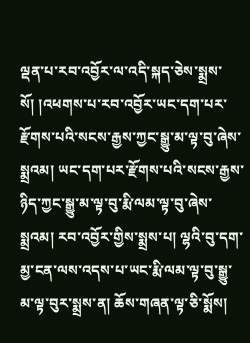ལྡན་པ་རབ་འབྱོར་ལ་འདི་སྐད་ཅེས་སྨྲས་སོ། །འཕགས་པ་རབ་འབྱོར་ཡང་དག་པར་རྫོགས་པའི་སངས་རྒྱས་ཀྱང་སྒྱུ་མ་ལྟ་བུ་ཞེས་སྨྲའམ། ཡང་དག་པར་རྫོགས་པའི་སངས་རྒྱས་ཉིད་ཀྱང་སྒྱུ་མ་ལྟ་བུ་རྨི་ལམ་ལྟ་བུ་ཞེས་སྨྲའམ། རབ་འབྱོར་གྱིས་སྨྲས་པ། ལྷའི་བུ་དག་མྱ་ངན་ལས་འདས་པ་ཡང་རྨི་ལམ་ལྟ་བུ་སྒྱུ་མ་ལྟ་བུར་སྨྲས་ན། ཆོས་གཞན་ལྟ་ཅི་སྨོས།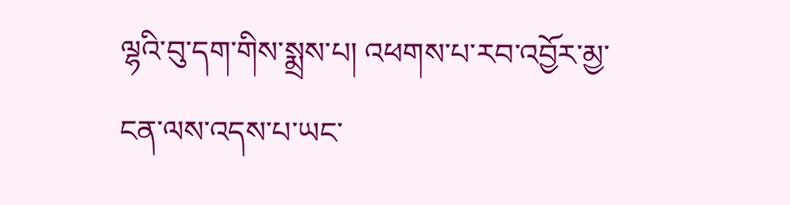ལྷའི་བུ་དག་གིས་སྨྲས་པ། འཕགས་པ་རབ་འབྱོར་མྱ་ངན་ལས་འདས་པ་ཡང་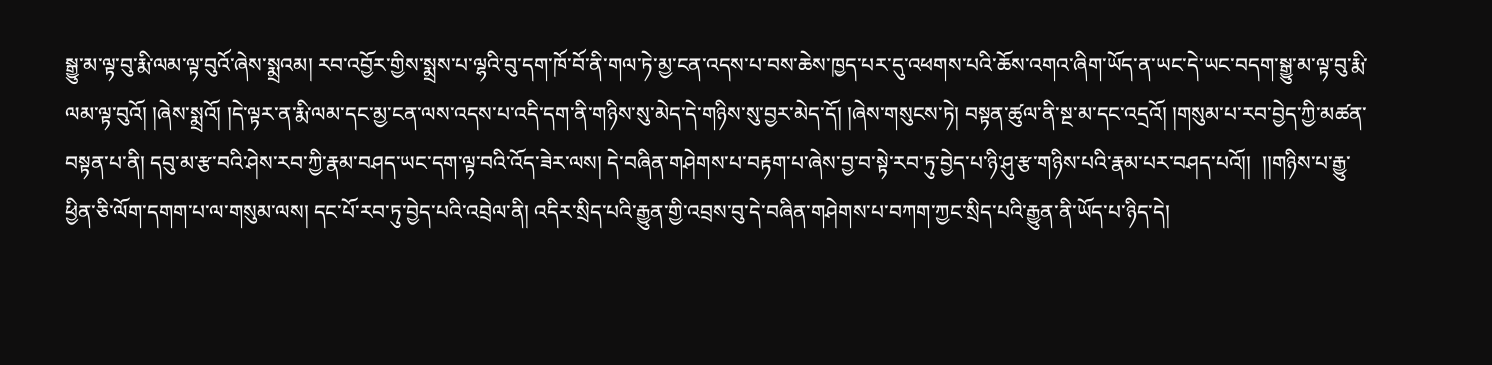སྒྱུ་མ་ལྟ་བུ་རྨི་ལམ་ལྟ་བུའོ་ཞེས་སྨྲའམ། རབ་འབྱོར་གྱིས་སྨྲས་པ་ལྷའི་བུ་དག་ཁོ་བོ་ནི་གལ་ཏེ་མྱ་ངན་འདས་པ་བས་ཆེས་ཁྱད་པར་དུ་འཕགས་པའི་ཆོས་འགའ་ཞིག་ཡོད་ན་ཡང་དེ་ཡང་བདག་སྒྱུ་མ་ལྟ་བུ་རྨི་ལམ་ལྟ་བུའོ། །ཞེས་སྨྲའོ། །དེ་ལྟར་ན་རྨི་ལམ་དང་མྱ་ངན་ལས་འདས་པ་འདི་དག་ནི་གཉིས་སུ་མེད་དེ་གཉིས་སུ་བྱར་མེད་དོ། །ཞེས་གསུངས་ཏེ། བསྟན་ཚུལ་ནི་སྔ་མ་དང་འདྲའོ། །གསུམ་པ་རབ་བྱེད་ཀྱི་མཚན་བསྟན་པ་ནི། དབུ་མ་རྩ་བའི་ཤེས་རབ་ཀྱི་རྣམ་བཤད་ཡང་དག་ལྟ་བའི་འོད་ཟེར་ལས། དེ་བཞིན་གཤེགས་པ་བརྟག་པ་ཞེས་བྱ་བ་སྟེ་རབ་ཏུ་བྱེད་པ་ཉི་ཤུ་རྩ་གཉིས་པའི་རྣམ་པར་བཤད་པའོ།།  །།གཉིས་པ་རྒྱུ་ཕྱིན་ཅི་ལོག་དགག་པ་ལ་གསུམ་ལས། དང་པོ་རབ་ཏུ་བྱེད་པའི་འབྲེལ་ནི། འདིར་སྲིད་པའི་རྒྱུན་གྱི་འབྲས་བུ་དེ་བཞིན་གཤེགས་པ་བཀག་ཀྱང་སྲིད་པའི་རྒྱུན་ནི་ཡོད་པ་ཉིད་དེ།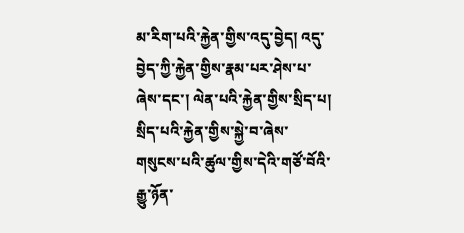མ་རིག་པའི་རྐྱེན་གྱིས་འདུ་བྱེད། འདུ་བྱེད་ཀྱི་རྐྱེན་གྱིས་རྣམ་པར་ཤེས་པ་ཞེས་དང་། ལེན་པའི་རྐྱེན་གྱིས་སྲིད་པ། སྲིད་པའི་རྐྱེན་གྱིས་སྐྱེ་བ་ཞེས་གསུངས་པའི་ཚུལ་གྱིས་དེའི་གཙོ་བོའི་རྒྱུ་ཉོན་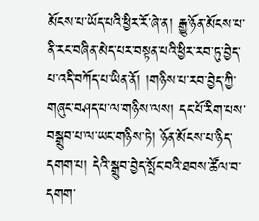མོངས་པ་ཡོད་པའི་ཕྱིར་རོ་ཞེ་ན། རྒྱུ་ཉོན་མོངས་པ་ནི་རང་བཞིན་མེད་པར་བསྟན་པའི་ཕྱིར་རབ་ཏུ་བྱེད་པ་འདི་བཀོད་པ་ཡིན་ནོ། །གཉིས་པ་རབ་བྱེད་ཀྱི་གཞུང་བཤད་པ་ལ་གཉིས་ལས། དང་པོ་རིག་པས་བསྒྲུབ་པ་ལ་ཡང་གཉིས་ཏེ། ཉོན་མོངས་པ་ཉིད་དགག་པ། དེའི་སྒྲུབ་བྱེད་སྤོང་བའི་ཐབས་ཚོལ་བ་དགག་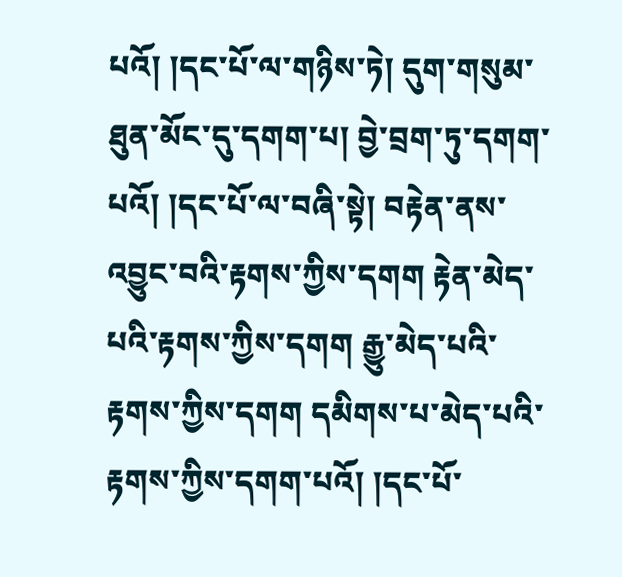པའོ། །དང་པོ་ལ་གཉིས་ཏེ། དུག་གསུམ་ཐུན་མོང་དུ་དགག་པ། བྱེ་བྲག་ཏུ་དགག་པའོ། །དང་པོ་ལ་བཞི་སྟེ། བརྟེན་ནས་འབྱུང་བའི་རྟགས་ཀྱིས་དགག རྟེན་མེད་པའི་རྟགས་ཀྱིས་དགག རྒྱུ་མེད་པའི་རྟགས་ཀྱིས་དགག དམིགས་པ་མེད་པའི་རྟགས་ཀྱིས་དགག་པའོ། །དང་པོ་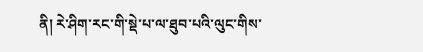ནི། རེ་ཤིག་རང་གི་སྡེ་པ་ལ་ཐུབ་པའི་ལུང་གིས་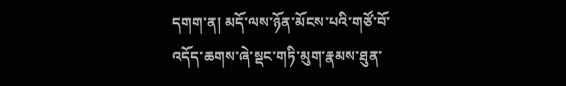དགག་ན། མདོ་ལས་ཉོན་མོངས་པའི་གཙོ་བོ་འདོད་ཆགས་ཞེ་སྡང་གཏི་མུག་རྣམས་ཐུན་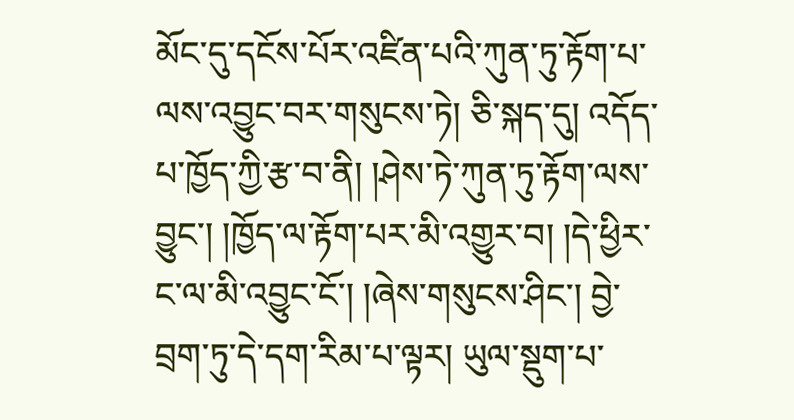མོང་དུ་དངོས་པོར་འཛིན་པའི་ཀུན་ཏུ་རྟོག་པ་ལས་འབྱུང་བར་གསུངས་ཏེ། ཅི་སྐད་དུ། འདོད་པ་ཁྱོད་ཀྱི་རྩ་བ་ནི། །ཤེས་ཏེ་ཀུན་ཏུ་རྟོག་ལས་བྱུང་། །ཁྱོད་ལ་རྟོག་པར་མི་འགྱུར་བ། །དེ་ཕྱིར་ང་ལ་མི་འབྱུང་ངོ་། །ཞེས་གསུངས་ཤིང་། བྱེ་བྲག་ཏུ་དེ་དག་རིམ་པ་ལྟར། ཡུལ་སྡུག་པ་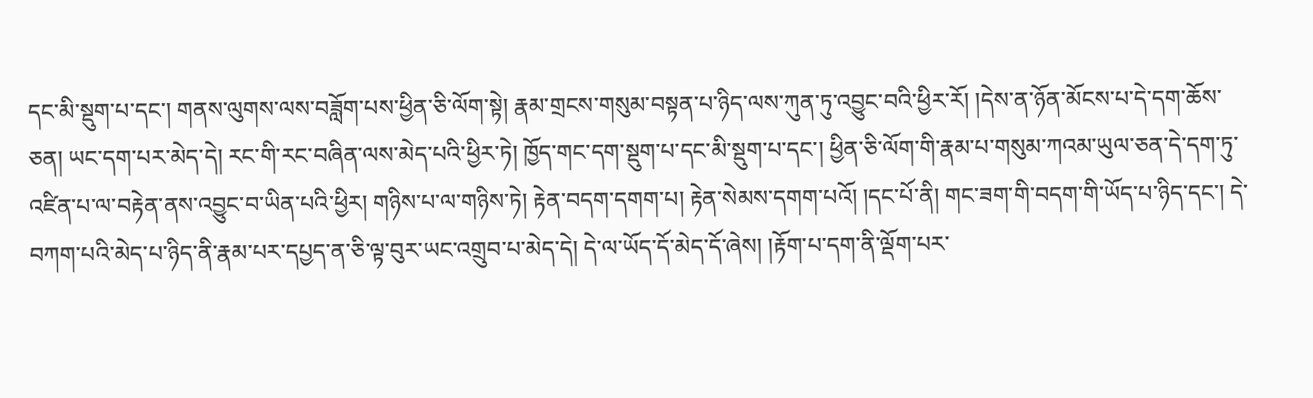དང་མི་སྡུག་པ་དང་། གནས་ལུགས་ལས་བཟློག་པས་ཕྱིན་ཅི་ལོག་སྟེ། རྣམ་གྲངས་གསུམ་བསྟན་པ་ཉིད་ལས་ཀུན་ཏུ་འབྱུང་བའི་ཕྱིར་རོ། །དེས་ན་ཉོན་མོངས་པ་དེ་དག་ཆོས་ཅན། ཡང་དག་པར་མེད་དེ། རང་གི་རང་བཞིན་ལས་མེད་པའི་ཕྱིར་ཏེ། ཁྱོད་གང་དག་སྡུག་པ་དང་མི་སྡུག་པ་དང་། ཕྱིན་ཅི་ལོག་གི་རྣམ་པ་གསུམ་ཀའམ་ཡུལ་ཅན་དེ་དག་ཏུ་འཛིན་པ་ལ་བརྟེན་ནས་འབྱུང་བ་ཡིན་པའི་ཕྱིར། གཉིས་པ་ལ་གཉིས་ཏེ། རྟེན་བདག་དགག་པ། རྟེན་སེམས་དགག་པའོ། །དང་པོ་ནི། གང་ཟག་གི་བདག་གི་ཡོད་པ་ཉིད་དང་། དེ་བཀག་པའི་མེད་པ་ཉིད་ནི་རྣམ་པར་དཔྱད་ན་ཅི་ལྟ་བུར་ཡང་འགྲུབ་པ་མེད་དེ། དེ་ལ་ཡོད་དོ་མེད་དོ་ཞེས། །རྟོག་པ་དག་ནི་ལྡོག་པར་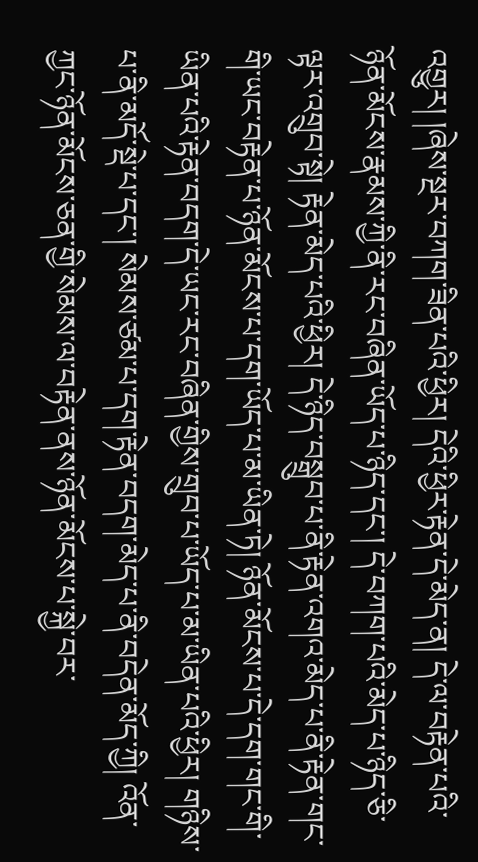འགྱུར། །ཞེས་སྔར་བཀག་ཟིན་པའི་ཕྱིར། དེའི་ཕྱིར་རྟེན་དེ་མེད་ན། དེ་ལ་བརྟེན་པའི་ཉོན་མོངས་རྣམས་ཀྱི་ནི་རང་བཞིན་ཡོད་པ་ཉིད་དང་། དེ་བཀག་པའི་མེད་པ་ཉིད་ཅི་ལྟར་འགྲུབ་སྟེ། རྟེན་མེད་པའི་ཕྱིར། དེ་ཉིད་བསྒྲུབ་པ་ནི་རྟེན་འགའ་མེད་པ་ནི་རྟེན་གང་གི་ཡང་བརྟེན་པ་ཉོན་མོངས་པ་དག་ཡོད་པ་མ་ཡིན་ཏེ། ཉོན་མོངས་པ་དེ་དག་གང་གི་ཡིན་པའི་རྟེན་བདག་དེ་ཡང་རང་བཞིན་གྱིས་གྲུབ་པ་ཡོད་པ་མ་ཡིན་པའི་ཕྱིར། གཉིས་པ་ནི་མདོ་སྡེ་པ་དང་། སེམས་ཙམ་པ་དག་རྟེན་བདག་མེད་པ་ནི་བདེན་མོད་ཀྱི། འོན་ཀྱང་ཉོན་མོངས་ཅན་གྱི་སེམས་ལ་བརྟེན་ནས་ཉོན་མོངས་པ་སྐྱེ་བར་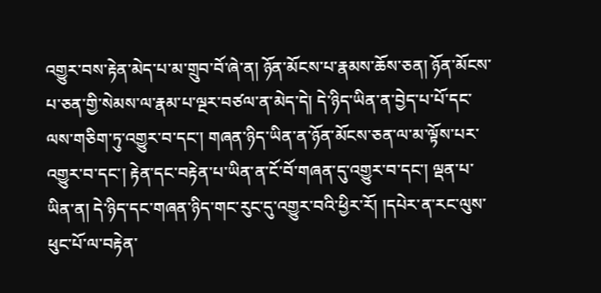འགྱུར་བས་རྟེན་མེད་པ་མ་གྲུབ་བོ་ཞེ་ན། ཉོན་མོངས་པ་རྣམས་ཆོས་ཅན། ཉོན་མོངས་པ་ཅན་གྱི་སེམས་ལ་རྣམ་པ་ལྔར་བཙལ་ན་མེད་དེ། དེ་ཉིད་ཡིན་ན་བྱེད་པ་པོ་དང་ལས་གཅིག་ཏུ་འགྱུར་བ་དང་། གཞན་ཉིད་ཡིན་ན་ཉོན་མོངས་ཅན་ལ་མ་ལྟོས་པར་འགྱུར་བ་དང་། རྟེན་དང་བརྟེན་པ་ཡིན་ན་ངོ་བོ་གཞན་དུ་འགྱུར་བ་དང་། ལྡན་པ་ཡིན་ན། དེ་ཉིད་དང་གཞན་ཉིད་གང་རུང་དུ་འགྱུར་བའི་ཕྱིར་རོ། །དཔེར་ན་རང་ལུས་ཕུང་པོ་ལ་བརྟེན་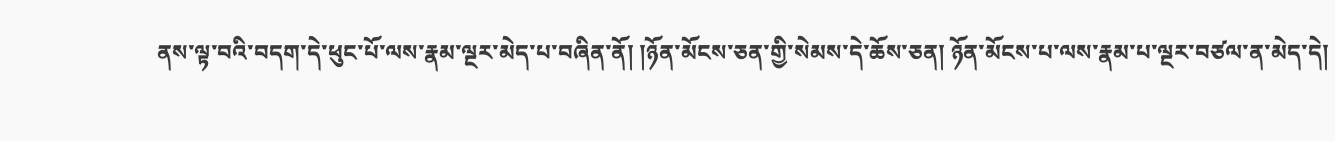ནས་ལྟ་བའི་བདག་དེ་ཕུང་པོ་ལས་རྣམ་ལྔར་མེད་པ་བཞིན་ནོ། །ཉོན་མོངས་ཅན་གྱི་སེམས་དེ་ཆོས་ཅན། ཉོན་མོངས་པ་ལས་རྣམ་པ་ལྔར་བཙལ་ན་མེད་དེ།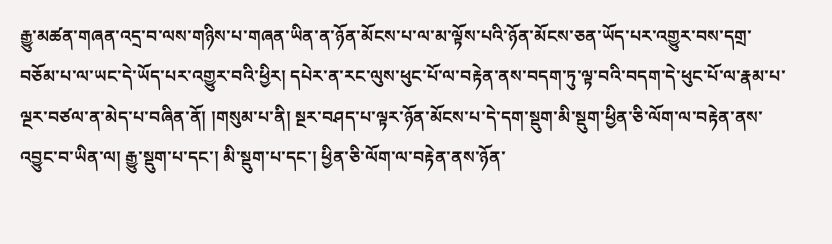རྒྱུ་མཚན་གཞན་འདྲ་བ་ལས་གཉིས་པ་གཞན་ཡིན་ན་ཉོན་མོངས་པ་ལ་མ་ལྟོས་པའི་ཉོན་མོངས་ཅན་ཡོད་པར་འགྱུར་བས་དགྲ་བཅོམ་པ་ལ་ཡང་དེ་ཡོད་པར་འགྱུར་བའི་ཕྱིར། དཔེར་ན་རང་ལུས་ཕུང་པོ་ལ་བརྟེན་ནས་བདག་ཏུ་ལྟ་བའི་བདག་དེ་ཕུང་པོ་ལ་རྣམ་པ་ལྔར་བཙལ་ན་མེད་པ་བཞིན་ནོ། །གསུམ་པ་ནི། སྔར་བཤད་པ་ལྟར་ཉོན་མོངས་པ་དེ་དག་སྡུག་མི་སྡུག་ཕྱིན་ཅི་ལོག་ལ་བརྟེན་ནས་འབྱུང་བ་ཡིན་ལ། རྒྱུ་སྡུག་པ་དང་། མི་སྡུག་པ་དང་། ཕྱིན་ཅི་ལོག་ལ་བརྟེན་ནས་ཉོན་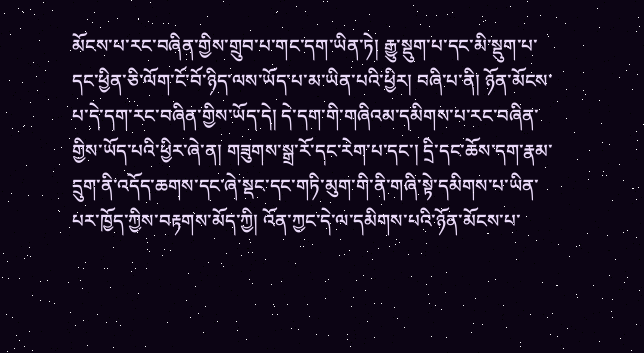མོངས་པ་རང་བཞིན་གྱིས་གྲུབ་པ་གང་དག་ཡིན་ཏེ། རྒྱུ་སྡུག་པ་དང་མི་སྡུག་པ་དང་ཕྱིན་ཅི་ལོག་ངོ་བོ་ཉིད་ལས་ཡོད་པ་མ་ཡིན་པའི་ཕྱིར། བཞི་པ་ནི། ཉོན་མོངས་པ་དེ་དག་རང་བཞིན་གྱིས་ཡོད་དེ། དེ་དག་གི་གཞིའམ་དམིགས་པ་རང་བཞིན་གྱིས་ཡོད་པའི་ཕྱིར་ཞེ་ན། གཟུགས་སྒྲ་རོ་དང་རེག་པ་དང་། དྲི་དང་ཆོས་དག་རྣམ་དྲུག་ནི་འདོད་ཆགས་དང་ཞེ་སྡང་དང་གཏི་མུག་གི་ནི་གཞི་སྟེ་དམིགས་པ་ཡིན་པར་ཁྱོད་ཀྱིས་བརྟགས་མོད་ཀྱི། འོན་ཀྱང་དེ་ལ་དམིགས་པའི་ཉོན་མོངས་པ་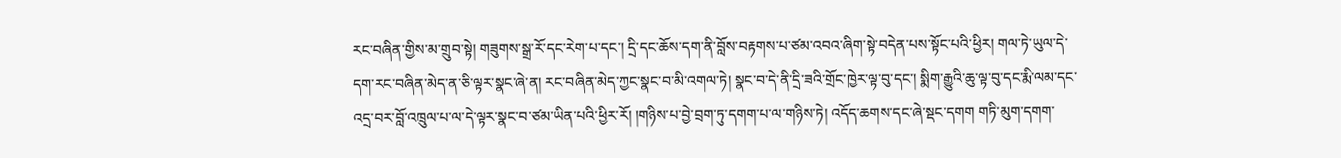རང་བཞིན་གྱིས་མ་གྲུབ་སྟེ། གཟུགས་སྒྲ་རོ་དང་རེག་པ་དང་། དྲི་དང་ཆོས་དག་ནི་བློས་བརྟགས་པ་ཙམ་འབའ་ཞིག་སྟེ་བདེན་པས་སྟོང་པའི་ཕྱིར། གལ་ཏེ་ཡུལ་དེ་དག་རང་བཞིན་མེད་ན་ཅི་ལྟར་སྣང་ཞེ་ན། རང་བཞིན་མེད་ཀྱང་སྣང་བ་མི་འགལ་ཏེ། སྣང་བ་དེ་ནི་དྲི་ཟའི་གྲོང་ཁྱེར་ལྟ་བུ་དང་། སྨིག་རྒྱུའི་ཆུ་ལྟ་བུ་དང་རྨི་ལམ་དང་འདྲ་བར་བློ་འཁྲུལ་པ་ལ་དེ་ལྟར་སྣང་བ་ཙམ་ཡིན་པའི་ཕྱིར་རོ། །གཉིས་པ་བྱེ་བྲག་ཏུ་དགག་པ་ལ་གཉིས་ཏེ། འདོད་ཆགས་དང་ཞེ་སྡང་དགག གཏི་མུག་དགག་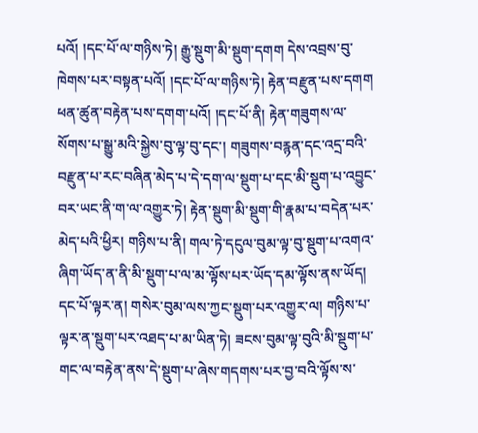པའོ། །དང་པོ་ལ་གཉིས་ཏེ། རྒྱུ་སྡུག་མི་སྡུག་དགག དེས་འབྲས་བུ་ཁེགས་པར་བསྟན་པའོ། །དང་པོ་ལ་གཉིས་ཏེ། རྟེན་བརྫུན་པས་དགག ཕན་ཚུན་བརྟེན་པས་དགག་པའོ། །དང་པོ་ནི། རྟེན་གཟུགས་ལ་སོགས་པ་སྒྱུ་མའི་སྐྱེས་བུ་ལྟ་བུ་དང་། གཟུགས་བརྙན་དང་འདྲ་བའི་བརྫུན་པ་རང་བཞིན་མེད་པ་དེ་དག་ལ་སྡུག་པ་དང་མི་སྡུག་པ་འབྱུང་བར་ཡང་ནི་ག་ལ་འགྱུར་ཏེ། རྟེན་སྡུག་མི་སྡུག་གི་རྣམ་པ་བདེན་པར་མེད་པའི་ཕྱིར། གཉིས་པ་ནི། གལ་ཏེ་དངུལ་བུམ་ལྟ་བུ་སྡུག་པ་འགའ་ཞིག་ཡོད་ན་ནི་མི་སྡུག་པ་ལ་མ་ལྟོས་པར་ཡོད་དམ་ལྟོས་ནས་ཡོད། དང་པོ་ལྟར་ན། གསེར་བུམ་ལས་ཀྱང་སྡུག་པར་འགྱུར་ལ། གཉིས་པ་ལྟར་ན་སྡུག་པར་འཐད་པ་མ་ཡིན་ཏེ། ཟངས་བུམ་ལྟ་བུའི་མི་སྡུག་པ་གང་ལ་བརྟེན་ནས་དེ་སྡུག་པ་ཞེས་གདགས་པར་བྱ་བའི་ལྟོས་ས་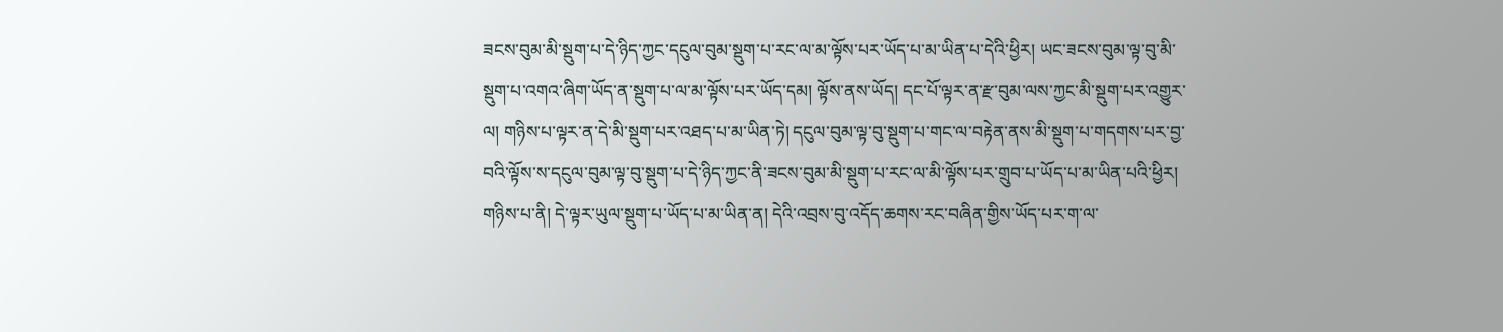ཟངས་བུམ་མི་སྡུག་པ་དེ་ཉིད་ཀྱང་དངུལ་བུམ་སྡུག་པ་རང་ལ་མ་ལྟོས་པར་ཡོད་པ་མ་ཡིན་པ་དེའི་ཕྱིར། ཡང་ཟངས་བུམ་ལྟ་བུ་མི་སྡུག་པ་འགའ་ཞིག་ཡོད་ན་སྡུག་པ་ལ་མ་ལྟོས་པར་ཡོད་དམ། ལྟོས་ནས་ཡོད། དང་པོ་ལྟར་ན་རྫ་བུམ་ལས་ཀྱང་མི་སྡུག་པར་འགྱུར་ལ། གཉིས་པ་ལྟར་ན་དེ་མི་སྡུག་པར་འཐད་པ་མ་ཡིན་ཏེ། དངུལ་བུམ་ལྟ་བུ་སྡུག་པ་གང་ལ་བརྟེན་ནས་མི་སྡུག་པ་གདགས་པར་བྱ་བའི་ལྟོས་ས་དངུལ་བུམ་ལྟ་བུ་སྡུག་པ་དེ་ཉིད་ཀྱང་ནི་ཟངས་བུམ་མི་སྡུག་པ་རང་ལ་མི་ལྟོས་པར་གྲུབ་པ་ཡོད་པ་མ་ཡིན་པའི་ཕྱིར། གཉིས་པ་ནི། དེ་ལྟར་ཡུལ་སྡུག་པ་ཡོད་པ་མ་ཡིན་ན། དེའི་འབྲས་བུ་འདོད་ཆགས་རང་བཞིན་གྱིས་ཡོད་པར་ག་ལ་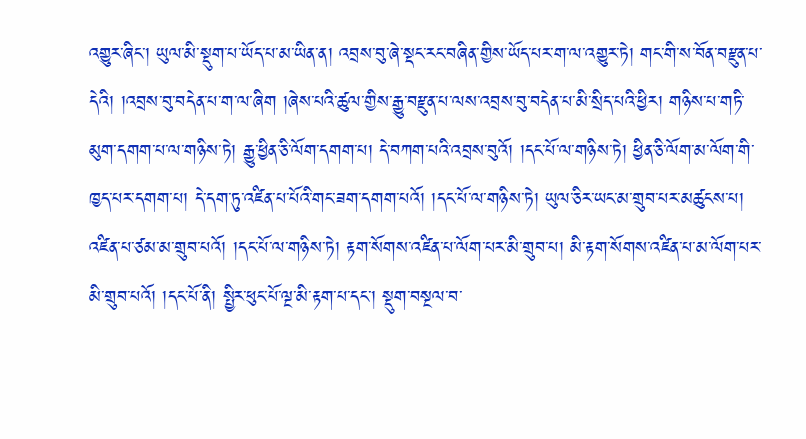འགྱུར་ཞིང་། ཡུལ་མི་སྡུག་པ་ཡོད་པ་མ་ཡིན་ན། འབྲས་བུ་ཞེ་སྡང་རང་བཞིན་གྱིས་ཡོད་པར་ག་ལ་འགྱུར་ཏེ། གང་གི་ས་བོན་བརྫུན་པ་དེའི། །འབྲས་བུ་བདེན་པ་ག་ལ་ཞིག །ཞེས་པའི་ཚུལ་གྱིས་རྒྱུ་བརྫུན་པ་ལས་འབྲས་བུ་བདེན་པ་མི་སྲིད་པའི་ཕྱིར། གཉིས་པ་གཏི་མུག་དགག་པ་ལ་གཉིས་ཏེ། རྒྱུ་ཕྱིན་ཅི་ལོག་དགག་པ། དེ་བཀག་པའི་འབྲས་བུའོ། །དང་པོ་ལ་གཉིས་ཏེ། ཕྱིན་ཅི་ལོག་མ་ལོག་གི་ཁྱད་པར་དགག་པ། དེ་དག་ཏུ་འཛིན་པ་པོའི་གང་ཟག་དགག་པའོ། །དང་པོ་ལ་གཉིས་ཏེ། ཡུལ་ཅིར་ཡང་མ་གྲུབ་པར་མཚུངས་པ། འཛིན་པ་ཙམ་མ་གྲུབ་པའོ། །དང་པོ་ལ་གཉིས་ཏེ། རྟག་སོགས་འཛིན་པ་ལོག་པར་མི་གྲུབ་པ། མི་རྟག་སོགས་འཛིན་པ་མ་ལོག་པར་མི་གྲུབ་པའོ། །དང་པོ་ནི། སྤྱིར་ཕུང་པོ་ལྔ་མི་རྟག་པ་དང་། སྡུག་བསྔལ་བ་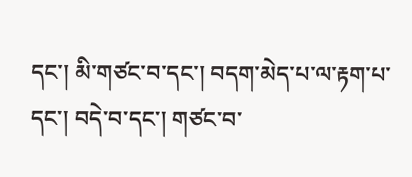དང་། མི་གཙང་བ་དང་། བདག་མེད་པ་ལ་རྟག་པ་དང་། བདེ་བ་དང་། གཙང་བ་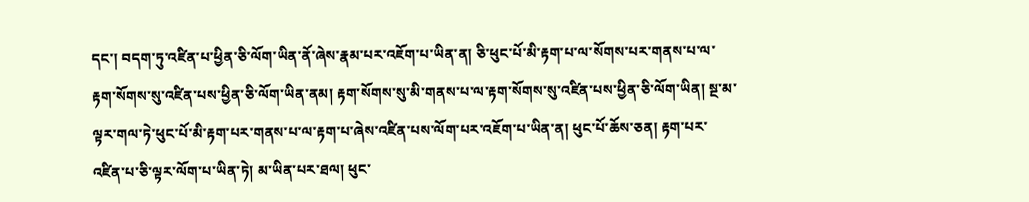དང་། བདག་ཏུ་འཛིན་པ་ཕྱིན་ཅི་ལོག་ཡིན་ནོ་ཞེས་རྣམ་པར་འཇོག་པ་ཡིན་ན། ཅི་ཕུང་པོ་མི་རྟག་པ་ལ་སོགས་པར་གནས་པ་ལ་རྟག་སོགས་སུ་འཛིན་པས་ཕྱིན་ཅི་ལོག་ཡིན་ནམ། རྟག་སོགས་སུ་མི་གནས་པ་ལ་རྟག་སོགས་སུ་འཛིན་པས་ཕྱིན་ཅི་ལོག་ཡིན། སྔ་མ་ལྟར་གལ་ཏེ་ཕུང་པོ་མི་རྟག་པར་གནས་པ་ལ་རྟག་པ་ཞེས་འཛིན་པས་ལོག་པར་འཇོག་པ་ཡིན་ན། ཕུང་པོ་ཆོས་ཅན། རྟག་པར་འཛིན་པ་ཅི་ལྟར་ལོག་པ་ཡིན་ཏེ། མ་ཡིན་པར་ཐལ། ཕུང་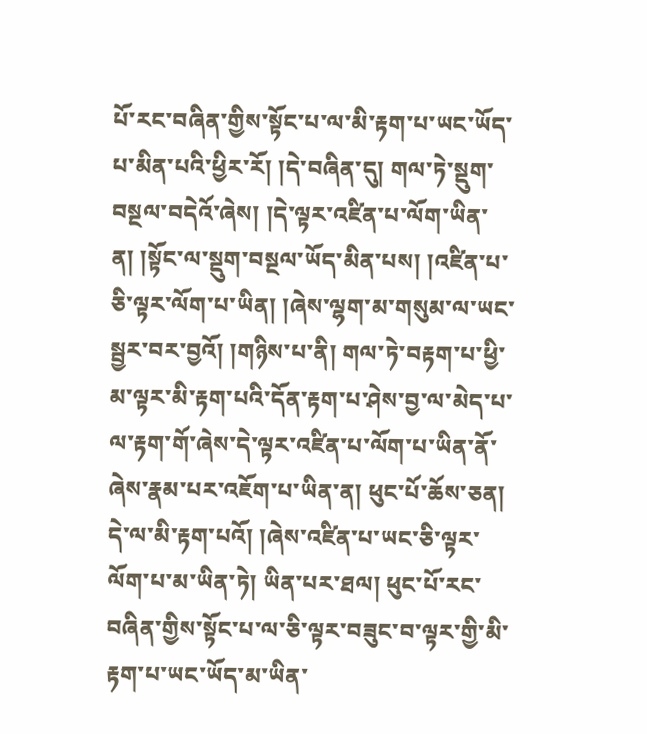པོ་རང་བཞིན་གྱིས་སྟོང་པ་ལ་མི་རྟག་པ་ཡང་ཡོད་པ་མིན་པའི་ཕྱིར་རོ། །དེ་བཞིན་དུ། གལ་ཏེ་སྡུག་བསྔལ་བདེའོ་ཞེས། །དེ་ལྟར་འཛིན་པ་ལོག་ཡིན་ན། །སྟོང་ལ་སྡུག་བསྔལ་ཡོད་མིན་པས། །འཛིན་པ་ཅི་ལྟར་ལོག་པ་ཡིན། །ཞེས་ལྷག་མ་གསུམ་ལ་ཡང་སྦྱར་བར་བྱའོ། །གཉིས་པ་ནི། གལ་ཏེ་བརྟག་པ་ཕྱི་མ་ལྟར་མི་རྟག་པའི་དོན་རྟག་པ་ཤེས་བྱ་ལ་མེད་པ་ལ་རྟག་གོ་ཞེས་དེ་ལྟར་འཛིན་པ་ལོག་པ་ཡིན་ནོ་ཞེས་རྣམ་པར་འཇོག་པ་ཡིན་ན། ཕུང་པོ་ཆོས་ཅན། དེ་ལ་མི་རྟག་པའོ། །ཞེས་འཛིན་པ་ཡང་ཅི་ལྟར་ལོག་པ་མ་ཡིན་ཏེ། ཡིན་པར་ཐལ། ཕུང་པོ་རང་བཞིན་གྱིས་སྟོང་པ་ལ་ཅི་ལྟར་བཟུང་བ་ལྟར་གྱི་མི་རྟག་པ་ཡང་ཡོད་མ་ཡིན་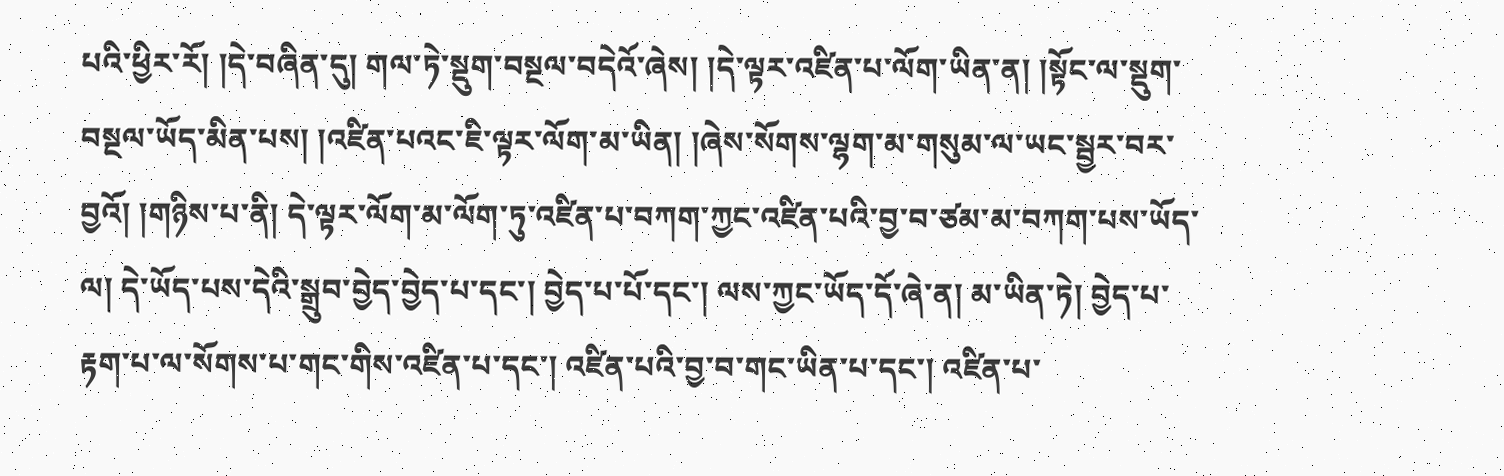པའི་ཕྱིར་རོ། །དེ་བཞིན་དུ། གལ་ཏེ་སྡུག་བསྔལ་བདེའོ་ཞེས། །དེ་ལྟར་འཛིན་པ་ལོག་ཡིན་ན། །སྟོང་ལ་སྡུག་བསྔལ་ཡོད་མིན་པས། །འཛིན་པའང་ཇི་ལྟར་ལོག་མ་ཡིན། །ཞེས་སོགས་ལྷག་མ་གསུམ་ལ་ཡང་སྦྱར་བར་བྱའོ། །གཉིས་པ་ནི། དེ་ལྟར་ལོག་མ་ལོག་ཏུ་འཛིན་པ་བཀག་ཀྱང་འཛིན་པའི་བྱ་བ་ཙམ་མ་བཀག་པས་ཡོད་ལ། དེ་ཡོད་པས་དེའི་སྒྲུབ་བྱེད་བྱེད་པ་དང་། བྱེད་པ་པོ་དང་། ལས་ཀྱང་ཡོད་དོ་ཞེ་ན། མ་ཡིན་ཏེ། བྱེད་པ་རྟག་པ་ལ་སོགས་པ་གང་གིས་འཛིན་པ་དང་། འཛིན་པའི་བྱ་བ་གང་ཡིན་པ་དང་། འཛིན་པ་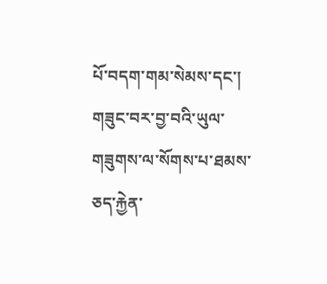པོ་བདག་གམ་སེམས་དང་། གཟུང་བར་བྱ་བའི་ཡུལ་གཟུགས་ལ་སོགས་པ་ཐམས་ཅད་རྐྱེན་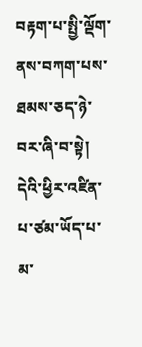བརྟག་པ་སྤྱི་ལྡོག་ནས་བཀག་པས་ཐམས་ཅད་ཉེ་བར་ཞི་བ་སྟེ། དེའི་ཕྱིར་འཛིན་པ་ཙམ་ཡོད་པ་མ་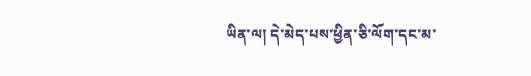ཡིན་ལ། དེ་མེད་པས་ཕྱིན་ཅི་ལོག་དང་མ་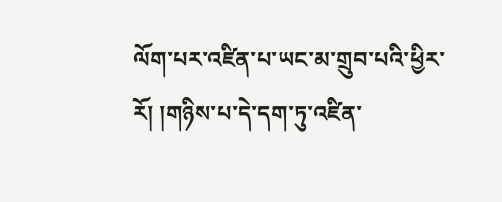ལོག་པར་འཛིན་པ་ཡང་མ་གྲུབ་པའི་ཕྱིར་རོ། །གཉིས་པ་དེ་དག་ཏུ་འཛིན་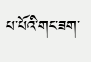པ་པོའི་གང་ཟག་